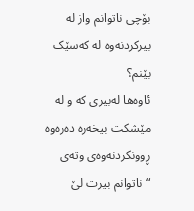بۆچی ناتوانم واز لە بیرکردنەوە لە کەسێک بێنم؟
ئاوەها لەبیری کە و لە مێشکت بیخەرە دەرەوە
ڕوونکردنەوەی وتەی “ناتوانم بیرت لێ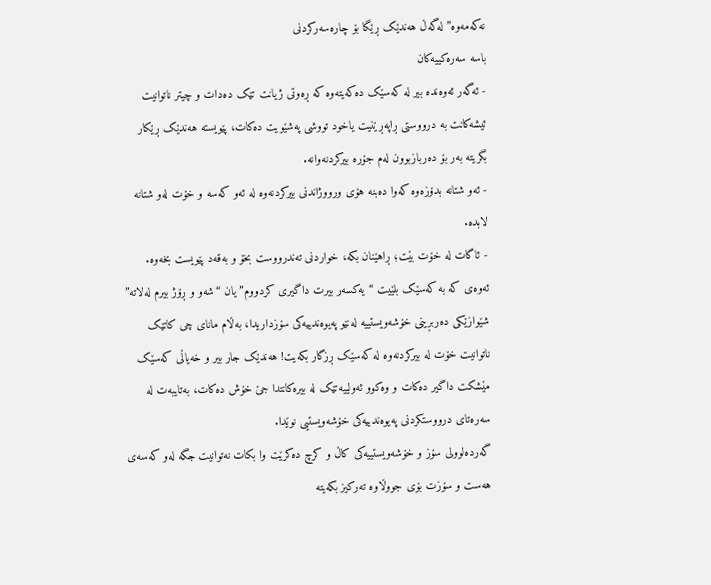نەکەمەوە” لەگەڵ هەندێک ڕێگا بۆ چارەسەرکردنی
باسە سەرەکییەکان
- ئەگەر ئەوەندە بیر لە کەسێک دەکەیتەوە کە ڕەوتی ژیانت تێک دەدات و چیتر ناتوانیت ئیشەکانت بە درووستی ڕاپەڕێنیت یاخود تووشی پەشێویت دەکات، پێویستە هەندێک ڕێکار بگریتە بەر بۆ دەربازبوون لەم جۆرە بیرکردنەوانە.
- ئەو شتانە بدۆزەوە کەوا دەبنە هۆی ورووژاندنی بیرکردنەوە لە ئەو کەسە و خۆت لەو شتانە لابدە.
- ئاگات لە خۆت بێت؛ ڕاهێنان بکە، خواردنی تەندرووست بخۆ و بەقەد پێویست بخەوە.
ئەوەی کە بە کەسێک بلێیت “یەکسەر بیرت داگیری کردووم” یان “شەو و ڕۆژ بیرم لەلاتە” شێوازێکی دەربڕینی خۆشەویستییە لەنێو پەیوەندییەکی سۆزداریدا، بەڵام مانای چی کاتێک ناتوانیت خۆت لە بیرکردنەوە لە کەسێک ڕزگار بکەیت! هەندێک جار بیر و خەیاڵی کەسێک مێشکت داگیر دەکات و وەکوو ئەولییەتێک لە بیرەکانتدا جێ خۆش دەکات، بەتایبەت لە سەرەتای درووستکردنی پەیوەندییەکی خۆشەویستیی نوێدا.
گەردەلوولی سۆز و خۆشەویستییەکی کاڵ و کرچ دەکرێت وا بکات نەتوانیت جگە لەو کەسەی هەست و سۆزت بۆی جووڵاوە تەرکیز بکەیتە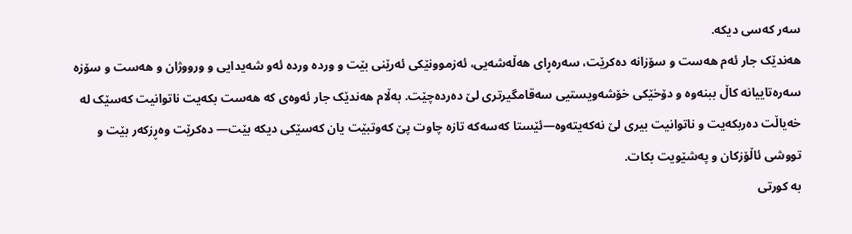سەر کەسی دیکە.
هەندێک جار ئەم هەست و سۆزانە دەکرێت، سەرەڕای هەڵەشەیی، ئەزموونێکی ئەرێنی بێت و وردە وردە ئەو شەیدایی و ورووژان و هەست و سۆزە سەرەتاییانە کاڵ ببنەوە و دۆخێکی خۆشەویستیی سەقامگیرتری لێ دەردەچێت. بەڵام هەندێک جار ئەوەی کە هەست بکەیت ناتوانیت کەسێک لە خەیاڵت دەربکەیت و ناتوانیت بیری لێ نەکەیتەوە—ئێستا کەسەکە تازە چاوت پێ کەوتبێت یان کەسێکی دیکە بێت— دەکرێت وەڕزکەر بێت و تووشی ئاڵۆزکان و پەشێویت بکات.
بە کورتی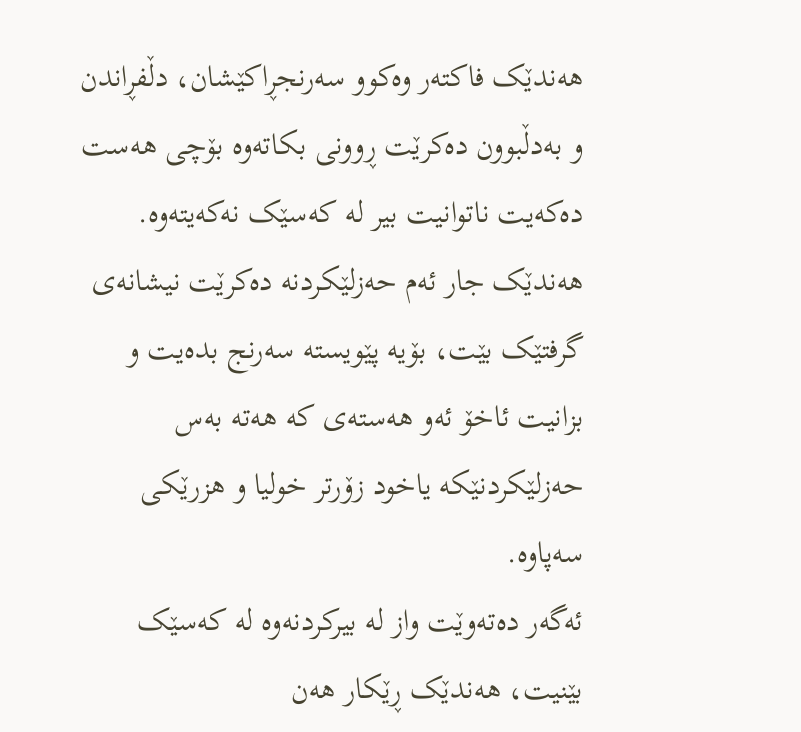هەندێک فاکتەر وەکوو سەرنجڕاکێشان، دڵفڕاندن و بەدڵبوون دەکرێت ڕوونی بکاتەوە بۆچی هەست دەکەیت ناتوانیت بیر لە کەسێک نەکەیتەوە. هەندێک جار ئەم حەزلێکردنە دەکرێت نیشانەی گرفتێک بێت، بۆیە پێویستە سەرنج بدەیت و بزانیت ئاخۆ ئەو هەستەی کە هەتە بەس حەزلێکردنێکە یاخود زۆرتر خولیا و هزرێکی سەپاوە.
ئەگەر دەتەوێت واز لە بیرکردنەوە لە کەسێک بێنیت، هەندێک ڕێکار هەن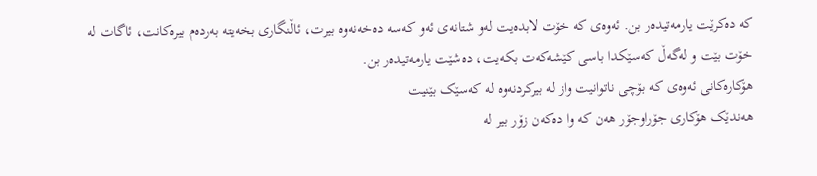کە دەکرێت یارمەتیدەر بن. ئەوەی کە خۆت لابدەیت لەو شتانەی ئەو کەسە دەخەنەوە بیرت، ئاڵنگاری بخەیتە بەردەم بیرەکانت، ئاگات لە خۆت بێت و لەگەڵ کەسێکدا باسی کێشەکەت بکەیت، دەشێت یارمەتیدەر بن.
هۆکارەکانی ئەوەی کە بۆچی ناتوانیت واز لە بیرکردنەوە لە کەسێک بێنیت
هەندێک هۆکاری جۆراوجۆر هەن کە وا دەکەن زۆر بیر لە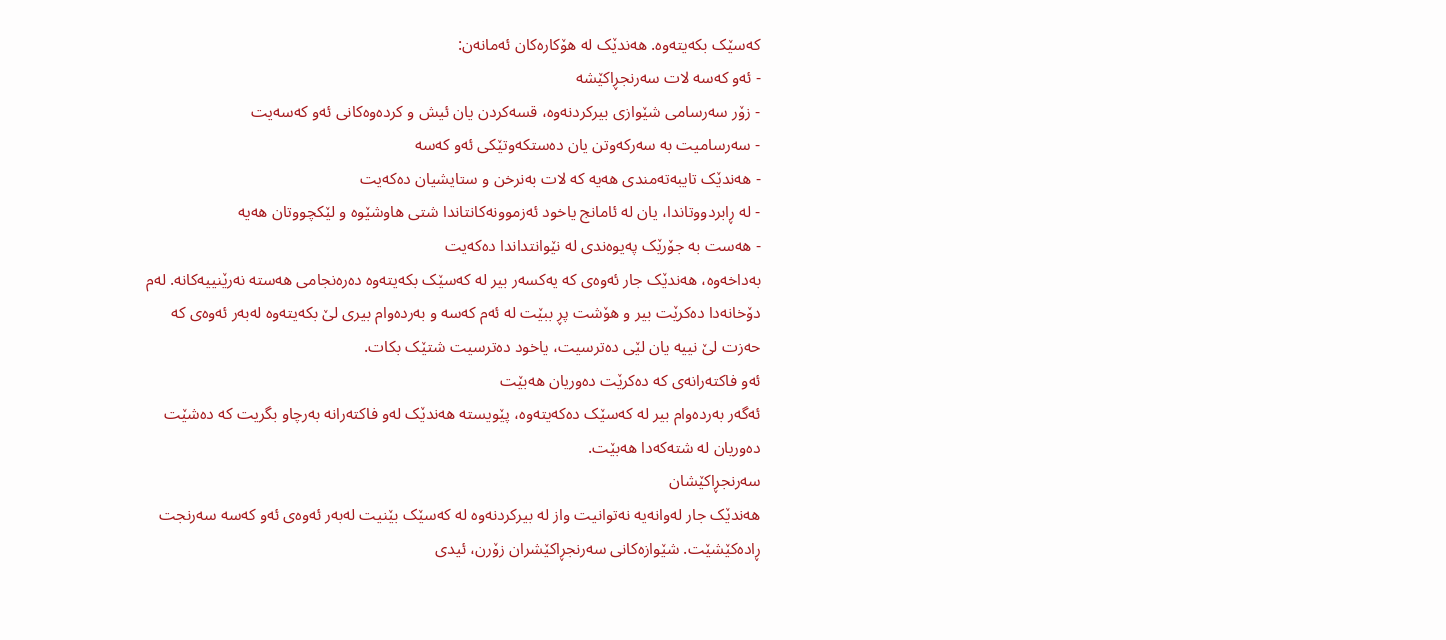کەسێک بکەیتەوە. هەندێک لە هۆکارەکان ئەمانەن:
- ئەو کەسە لات سەرنجڕاکێشە
- زۆر سەرسامی شێوازی بیرکردنەوە، قسەکردن یان ئیش و کردەوەکانی ئەو کەسەیت
- سەرسامیت بە سەرکەوتن یان دەستکەوتێکی ئەو کەسە
- هەندێک تایبەتەمندی هەیە کە لات بەنرخن و ستایشیان دەکەیت
- لە ڕابردووتاندا، یان لە ئامانج یاخود ئەزموونەکانتاندا شتی هاوشێوە و لێکچووتان هەیە
- هەست بە جۆرێک پەیوەندی لە نێوانتداندا دەکەیت
بەداخەوە، هەندێک جار ئەوەی کە یەکسەر بیر لە کەسێک بکەیتەوە دەرەنجامی هەستە نەرێنییەکانە. لەم دۆخانەدا دەکرێت بیر و هۆشت پڕ ببێت لە ئەم کەسە و بەردەوام بیری لێ بکەیتەوە لەبەر ئەوەی کە حەزت لێ نییە یان لێی دەترسیت، یاخود دەترسیت شتێک بکات.
ئەو فاکتەرانەی کە دەکرێت دەوریان هەبێت
ئەگەر بەردەوام بیر لە کەسێک دەکەیتەوە، پێویستە هەندێک لەو فاکتەرانە بەرچاو بگریت کە دەشێت دەوریان لە شتەکەدا هەبێت.
سەرنجڕاکێشان
هەندێک جار لەوانەیە نەتوانیت واز لە بیرکردنەوە لە کەسێک بێنیت لەبەر ئەوەی ئەو کەسە سەرنجت ڕادەکێشێت. شێوازەکانی سەرنجڕاکێشران زۆرن، ئیدی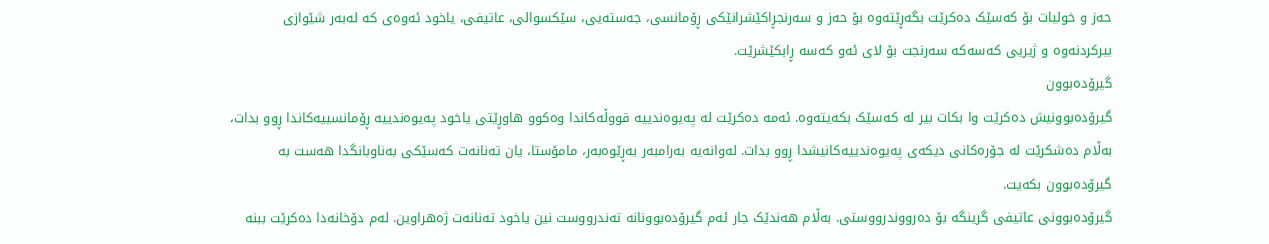حەز و خولیات بۆ کەسێک دەکرێت بگەڕێتەوە بۆ حەز و سەرنجڕاکێشرانێکی ڕۆمانسی، جەستەیی، سێکسوالی، عاتیفی، یاخود ئەوەی کە لەبەر شێوازی بیرکردنەوە و ژیریی کەسەکە سەرنجت بۆ لای ئەو کەسە ڕابکێشرێت.
گیرۆدەبوون
گیرۆدەبوونیش دەکرێت وا بکات بیر لە کەسێک بکەیتەوە. ئەمە دەکرێت لە پەیوەندییە قووڵەکاندا وەکوو هاوڕێتی یاخود پەیوەندییە ڕۆمانسییەکاندا ڕوو بدات، بەڵام دەشکرێت لە جۆرەکانی دیکەی پەیوەندییەکانیشدا ڕوو بدات. لەوانەیە بەرامبەر بەڕێوەبەر، مامۆستا، یان تەنانەت کەسێکی بەناوبانگدا هەست بە گیرۆدەبوون بکەیت.
گیرۆدەبوونی عاتیفی گرینگە بۆ دەرووندرووستی. بەڵام هەندێک جار ئەم گیرۆدەبوونانە تەندرووست نین یاخود تەنانەت ژەهراوین. لەم دۆخانەدا دەکرێت ببنە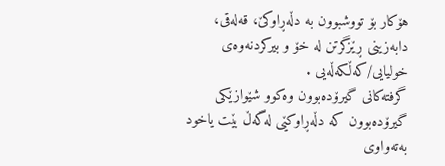هۆکار بۆ تووشبوون بە دڵەڕاوکێ، قەلەقی، دابەزینی ڕێزگرتن لە خۆ و بیرکردنەوەی خولیایی/کەڵکەڵەیی .
گرفتەکانی گیرۆدەبوون وەکوو شێوازێکی گیرۆدەبوون کە دڵەڕاوکێی لەگەڵ بێت یاخود بەتەواوی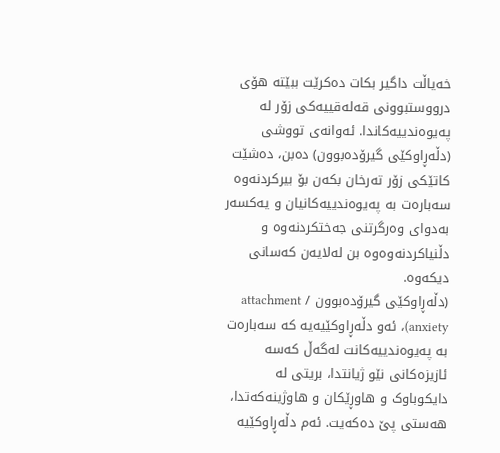خەیاڵت داگیر بکات دەکرێت ببێتە هۆی درووستبوونی قەلەقییەکی زۆر لە پەیوەندییەکاندا. ئەوانەی تووشی (دڵەڕاوکێی گیرۆدەبوون) دەبن، دەشێت کاتێکی زۆر تەرخان بکەن بۆ بیرکردنەوە سەبارەت بە پەیوەندییەکانیان و یەکسەر بەدوای وەرگرتنی جەختکردنەوە و دڵنیاکردنەوەوە بن لەلایەن کەسانی دیکەوە.
(دڵەڕاوکێی گیرۆدەبوون / attachment anxiety)، ئەو دڵەڕاوکێیەیە کە سەبارەت بە پەیوەندییەکانت لەگەڵ کەسە ئازیزەکانی نێو ژیانتدا، بریتی لە دایکوباوک و هاوڕێکان و هاوژینەکەتدا، هەستی پێ دەکەیت. ئەم دڵەڕاوکێیە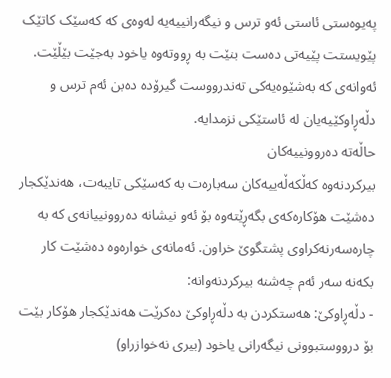پەیوەستی ئاستی ئەو ترس و نیگەرانییەیە لەوەی کە کەسێک کاتێک پێویستت پێیەتی دەست بنێت بە ڕووتەوە یاخود بەجێت بێڵێت. ئەوانەی کە بەشێوەیەکی تەندرووست گیرۆدە دەبن ئەم ترس و دڵەڕاوکێیەیان لە ئاستێکی نزمدایە.
حاڵەتە دەروونییەکان
بیرکردنەوە کەڵکەڵەییەکان سەبارەت بە کەسێکی تایبەت، هەندێکجار دەشێت هۆکارەکەی بگەڕێتەوە بۆ ئەو نیشانە دەروونییانەی کە بە چارەسەرنەکراوی پشتگوێ خراون. ئەمانەی خوارەوە دەشێت کار بکەنە سەر ئەم چەشنە بیرکردنەوانە:
- دڵەڕاوکێ: هەستکردن بە دڵەڕاوکێ دەکرێت هەندێکجار هۆکار بێت بۆ درووستبوونی نیگەرانی یاخود (بیری نەخوازراو)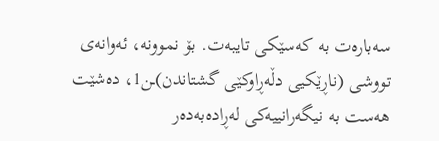سەبارەت بە کەسێکی تایبەت. بۆ نموونە، ئەوانەی تووشی (ناڕێکیی دڵەڕاوکێی گشتاندن)ـن1، دەشێت هەست بە نیگەرانییەکی لەڕادەبەدەر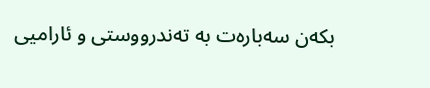بکەن سەبارەت بە تەندرووستی و ئارامیی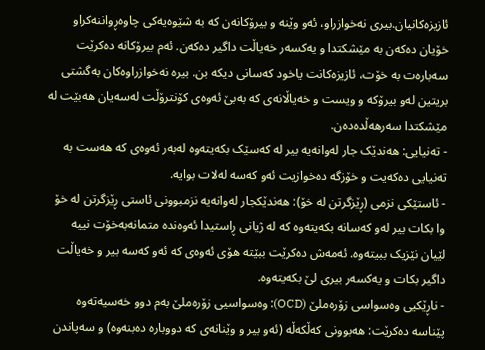ئازیزەکانیان.بیری نەخوازراو، ئەو وێنە و بیرۆکانەن کە بە شێوەیەکی چاوەڕواننەکراو خۆیان دەکەن بە مێشکتدا و یەکسەر خەیاڵت داگیر دەکەن. ئەم بیرۆکانە دەکرێت سەبارەت بە خۆت، ئازیزەکانت یاخود کەسانی دیکە بن. بیرە نەخوازراوەکان بەگشتی بریتین لەو بیرۆکە و ویست و خەیاڵانەی کە بەبێ ئەوەی کۆنترۆڵت لەسەیان هەبێت لە مێشکتدا سەرهەڵدەدەن.
- تەنیایی: هەندێک جار لەوانەیە بیر لە کەسێک بکەیتەوە لەبەر ئەوەی کە هەست بە تەنیایی دەکەیت و خۆزگە دەخوازیت ئەو کەسە لەلات بوایە.
- ئاستێکی نزمی (ڕێزگرتن لە خۆ): هەندێکجار لەوانەیە نزمبوونی ئاستی ڕێزگرتن لە خۆ وا بکات بیر لەو کەسانە بکەیتەوە کە لە ژیانی ڕاستیدا ئەوەندە متمانەبەخۆت نییە لێیان نێزیک ببیتەوە. ئەمەش دەکرێت ببێتە هۆی ئەوەی کە ئەو کەسە بیر و خەیاڵت داگیر بکات و یەکسەر بیری لێ بکەیتەوە.
- ناڕێکیی وەسواسی زۆرەملێ (OCD): وەسواسیی زۆرەملێ بەم دوو خەسیەتەوە پێناسە دەکرێت: هەبوونی کەڵکەڵە (ئەو بیر و وێنانەی کە دووبارە دەبنەوە) و سەپاندن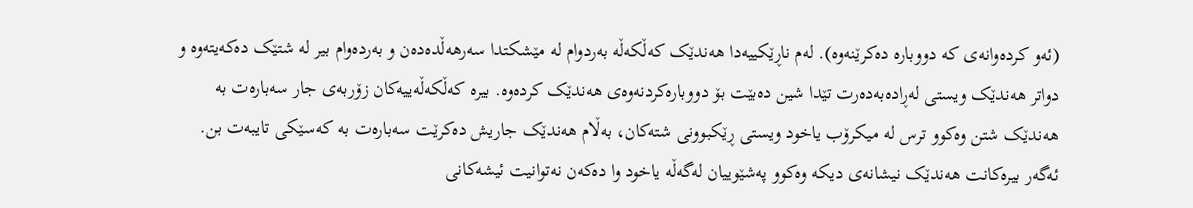(ئەو کردەوانەی کە دووبارە دەکرێنەوە). لەم ناڕێکییەدا هەندێک کەڵکەڵە بەردوام لە مێشکتدا سەرهەڵدەدەن و بەردەوام بیر لە شتێک دەکەیتەوە و دواتر هەندێک ویستی لەڕادەبەدەرت تێدا شین دەبێت بۆ دووبارەکردنەوەی هەندێک کردەوە. بیرە کەڵکەڵەییەکان زۆربەی جار سەبارەت بە هەندێک شتن وەکوو ترس لە میکرۆب یاخود ویستی ڕێکبوونی شتەکان، بەڵام هەندێک جاریش دەکرێت سەبارەت بە کەسێکی تایبەت بن.
ئەگەر بیرەکانت هەندێک نیشانەی دیکە وەکوو پەشێوییان لەگەڵە یاخود وا دەکەن نەتوانیت ئیشەکانی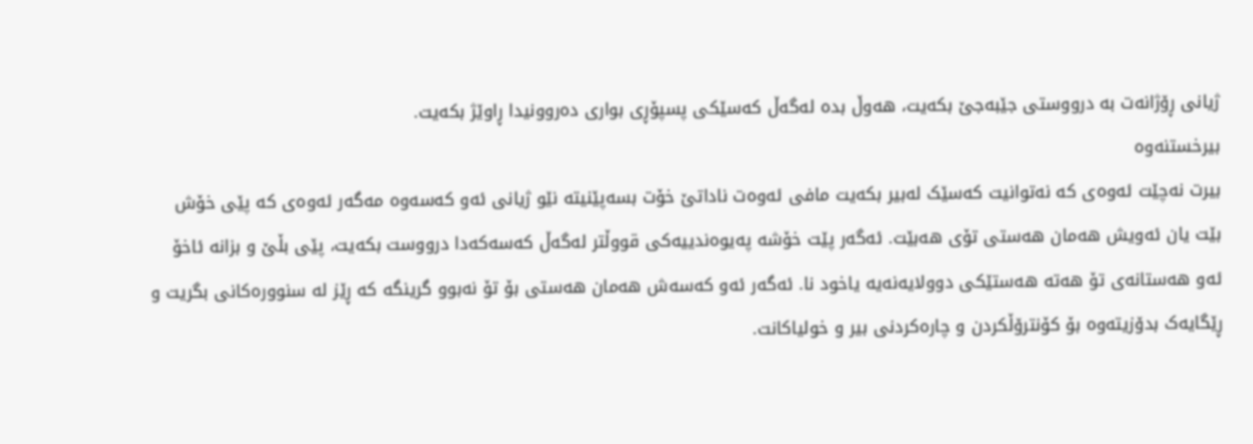ژیانی ڕۆژانەت بە درووستی جێبەجێ بکەیت، هەوڵ بدە لەگەڵ کەسێکی پسپۆڕی بواری دەروونیدا ڕاوێژ بکەیت.
بیرخستنەوە
بیرت نەچێت ئەوەی کە نەتوانیت کەسێک لەبیر بکەیت مافی ئەوەت ناداتێ خۆت بسەپێنیتە نێو ژیانی ئەو کەسەوە مەگەر ئەوەی کە پێی خۆش بێت یان ئەویش هەمان هەستی تۆی هەبێت. ئەگەر پێت خۆشە پەیوەندییەکی قووڵتر لەگەڵ کەسەکەدا درووست بکەیت، پێی بڵێ و بزانە ئاخۆ ئەو هەستانەی تۆ هەتە هەستێکی دوولایەنەیە یاخود نا. ئەگەر ئەو کەسەش هەمان هەستی بۆ تۆ نەبوو گرینگە کە ڕێز لە سنوورەکانی بگریت و ڕێگایەک بدۆزیتەوە بۆ کۆنترۆڵکردن و چارەکردنی بیر و خولیاکانت.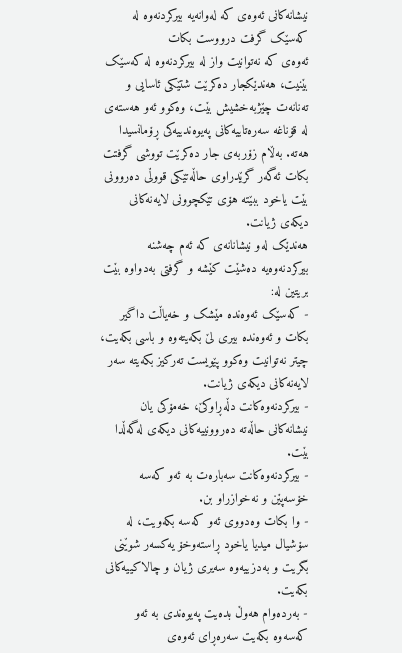نیشانەکانی ئەوەی کە لەوانەیە بیرکردنەوە لە کەسێک گرفت درووست بکات
ئەوەی کە نەتوانیت واز لە بیرکردنەوە لە کەسێک بێنیت، هەندێکجار دەکرێت شتێکی ئاسایی و تەنانەت چێژبەخشیش بێت، وەکوو ئەو هەستەی لە قۆناغە سەرەتاییەکانی پەیوەندییەکی ڕۆمانسیدا هەتە. بەڵام زۆربەی جار دەکرێت تووشی گرفتت بکات ئەگەر گرێدراوی حاڵەتێکی قووڵی دەروونی بێت یاخود ببێتە هۆی تێکچوونی لایەنەکانی دیکەی ژیانت.
هەندێک لەو نیشانانەی کە ئەم چەشنە بیرکردنەوەیە دەشێت کێشە و گرفتی بەدواوە بێت بریتین لە:
- کەسێک ئەوەندە مێشک و خەیاڵت داگیر بکات و ئەوەندە بیری لێ بکەیتەوە و باسی بکەیت، چیتر نەتوانیت وەکوو پێویست تەرکیز بکەیتە سەر لایەنەکانی دیکەی ژیانت.
- بیرکردنەوەکانت دڵەڕاوکێ، خەمۆکی یان نیشانەکانی حاڵەتە دەروونییەکانی دیکەی لەگەڵدا بێت.
- بیرکردنەوەکانت سەبارەت بە ئەو کەسە خۆسەپێن و نەخوازراو بن.
- وا بکات وەدووی ئەو کەسە بکەویت، لە سۆشیال میدیا یاخود ڕاستەوخۆ یەکسەر شوێنی بگریت و بەدزییەوە سەیری ژیان و چالاکییەکانی بکەیت.
- بەردەوام هەوڵ بدەیت پەیوەندی بە ئەو کەسەوە بکەیت سەرەڕای ئەوەی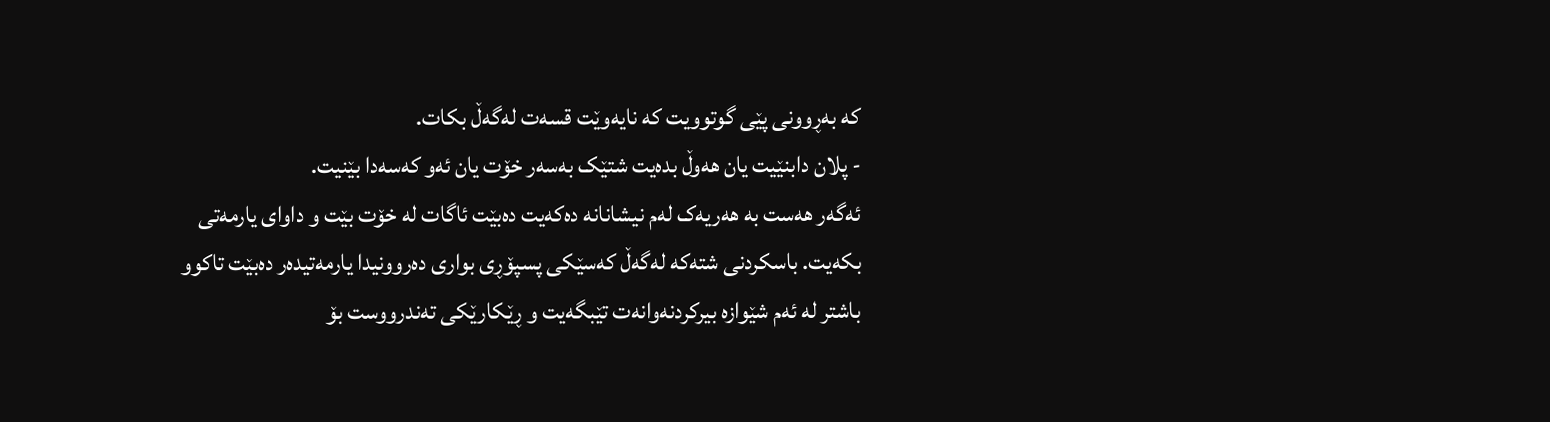کە بەڕوونی پێی گوتوویت کە نایەوێت قسەت لەگەڵ بکات.
- پلان دابنێیت یان هەوڵ بدەیت شتێک بەسەر خۆت یان ئەو کەسەدا بێنیت.
ئەگەر هەست بە هەریەک لەم نیشانانە دەکەیت دەبێت ئاگات لە خۆت بێت و داوای یارمەتی بکەیت. باسکردنی شتەکە لەگەڵ کەسێکی پسپۆڕی بواری دەروونیدا یارمەتیدەر دەبێت تاکوو باشتر لە ئەم شێوازە بیرکردنەوانەت تێبگەیت و ڕێکارێکی تەندرووست بۆ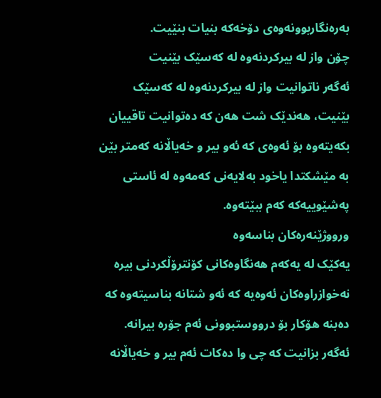بەرەنگاربوونەوەی دۆخەکە بنیات بنێیت.
چۆن واز لە بیرکردنەوە لە کەسێک بێنیت
ئەگەر ناتوانیت واز لە بیرکردنەوە لە کەسێک بێنیت، هەندێک شت هەن کە دەتوانیت تاقییان بکەیتەوە بۆ ئەوەی کە ئەو بیر و خەیاڵانە کەمتر بێن بە مێشکتدا یاخود بەلایەنی کەمەوە لە ئاستی پەشێوییەکە کەم ببێتەوە.
ورووژێنەرەکان بناسەوە
یەکێک لە یەکەم هەنگاوەکانی کۆنترۆڵکردنی بیرە نەخوازراوەکان ئەوەیە کە ئەو شتانە بناسیتەوە کە دەبنە هۆکار بۆ درووستبوونی ئەم جۆرە بیرانە. ئەگەر بزانیت کە چی وا دەکات ئەم بیر و خەیاڵانە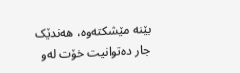بێنە مێشکتەوە، هەندێک جار دەتوانیت خۆت لەو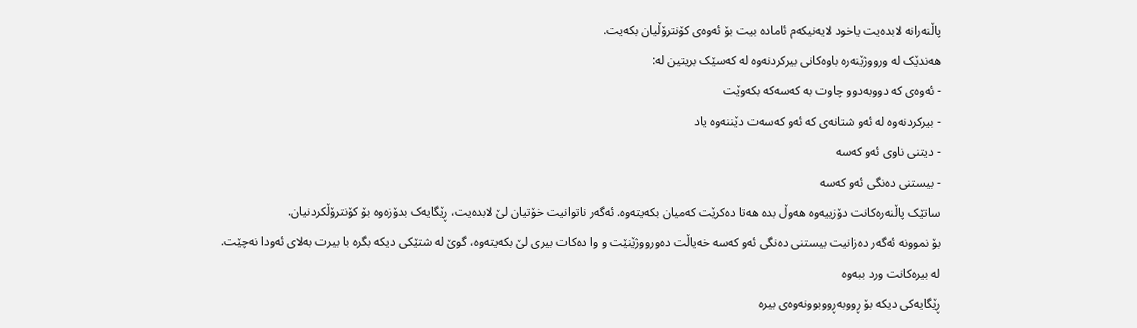پاڵنەرانە لابدەیت یاخود لایەنیکەم ئامادە بیت بۆ ئەوەی کۆنترۆڵیان بکەیت.
هەندێک لە ورووژێنەرە باوەکانی بیرکردنەوە لە کەسێک بریتین لە:
- ئەوەی کە دووبەدوو چاوت بە کەسەکە بکەوێت
- بیرکردنەوە لە ئەو شتانەی کە ئەو کەسەت دێننەوە یاد
- دیتنی ناوی ئەو کەسە
- بیستنی دەنگی ئەو کەسە
ساتێک پاڵنەرەکانت دۆزییەوە هەوڵ بدە هەتا دەکرێت کەمیان بکەیتەوە. ئەگەر ناتوانیت خۆتیان لێ لابدەیت، ڕێگایەک بدۆزەوە بۆ کۆنترۆڵکردنیان.
بۆ نموونە ئەگەر دەزانیت بیستنی دەنگی ئەو کەسە خەیاڵت دەورووژێنێت و وا دەکات بیری لێ بکەیتەوە، گوێ لە شتێکی دیکە بگرە با بیرت بەلای ئەودا نەچێت.
لە بیرەکانت ورد ببەوە
ڕێگایەکی دیکە بۆ ڕووبەڕووبوونەوەی بیرە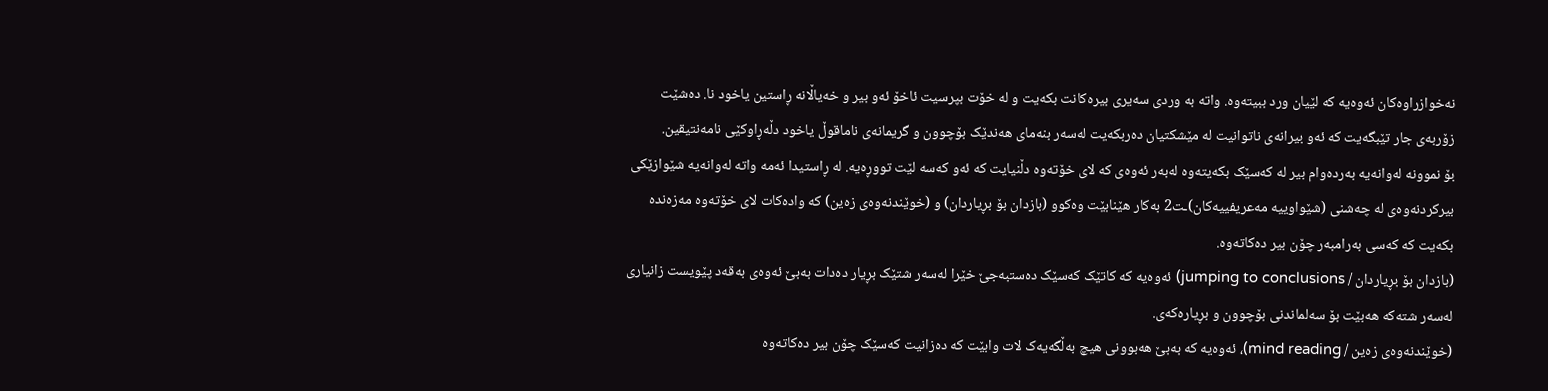نەخوازراوەکان ئەوەیە کە لێیان ورد ببیتەوە. واتە بە وردی سەیری بیرەکانت بکەیت و لە خۆت بپرسیت ئاخۆ ئەو بیر و خەیاڵانە ڕاستین یاخود نا. دەشێت زۆربەی جار تێبگەیت کە ئەو بیرانەی ناتوانیت لە مێشکتیان دەربکەیت لەسەر بنەمای هەندێک بۆچوون و گریمانەی ناماقوڵ یاخود دڵەڕاوکێی نامەنتیقین.
بۆ نموونە لەوانەیە بەردەوام بیر لە کەسێک بکەیتەوە لەبەر ئەوەی کە لای خۆتەوە دڵنیایت کە ئەو کەسە لێت تووڕەیە. لە ڕاستیدا ئەمە واتە لەوانەیە شێوازێکی بیرکردنەوەی لە چەشنی (شێواوییە مەعریفییەکان)ـت2 بەکار هێنابێت وەکوو (بازدان بۆ بڕیاردان) و (خوێندنەوەی زەین) کە وادەکات لای خۆتەوە مەزەندە بکەیت کە کەسی بەرامبەر چۆن بیر دەکاتەوە.
(بازدان بۆ بڕیاردان / jumping to conclusions) ئەوەیە کە کاتێک کەسێک دەستبەجێ خێرا لەسەر شتێک بڕیار دەدات بەبێ ئەوەی بەقەد پێویست زانیاری لەسەر شتەکە هەبێت بۆ سەلماندنی بۆچوون و بڕیارەکەی.
(خوێندنەوەی زەین / mind reading)، ئەوەیە کە بەبێ هەبوونی هیچ بەڵگەیەک لات وابێت کە دەزانیت کەسێک چۆن بیر دەکاتەوە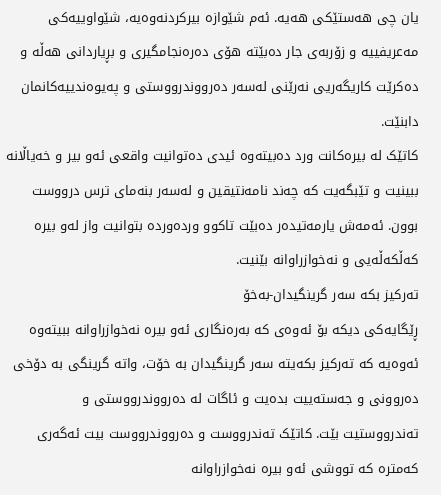یان چی هەستێکی هەیە. ئەم شێوازە بیرکردنەوەیە، شێواوییەکی مەعریفییە و زۆربەی جار دەبێتە هۆی دەرەنجامگیری و بڕیاردانی هەڵە و دەکرێت کاریگەریی نەرێنی لەسەر دەرووندرووستی و پەیوەندییەکانمان دابنێت.
کاتێک لە بیرەکانت ورد دەبیتەوە ئیدی دەتوانیت واقعی ئەو بیر و خەیاڵانە ببینیت و تێبگەیت کە چەند نامەنتیقین و لەسەر بنەمای ترس درووست بوون. ئەمەش یارمەتیدەر دەبێت تاکوو وردەوردە بتوانیت واز لەو بیرە کەڵکەڵەیی و نەخوازراوانە بێنیت.
تەرکیز بکە سەر گرینگیدان-بەخۆ
ڕێگایەکی دیکە بۆ ئەوەی کە بەرەنگاری ئەو بیرە نەخوازراوانە ببیتەوە ئەوەیە کە تەرکیز بکەیتە سەر گرینگیدان بە خۆت، واتە گرینگی بە دۆخی دەروونی و جەستەییت بدەیت و ئاگات لە دەرووندرووستی و تەندرووستیت بێت. کاتێک تەندرووست و دەرووندرووست بیت ئەگەری کەمترە کە تووشی ئەو بیرە نەخوازراوانە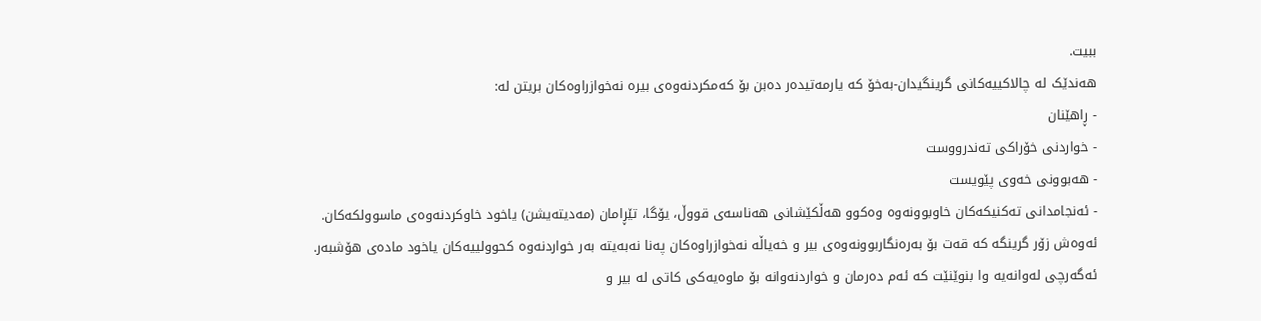ببیت.
هەندێک لە چالاکییەکانی گرینگیدان-بەخۆ کە یارمەتیدەر دەبن بۆ کەمکردنەوەی بیرە نەخوازراوەکان بریتن لە:
- ڕاهێنان
- خواردنی خۆراکی تەندرووست
- هەبوونی خەوی پێویست
- ئەنجامدانی تەکنیکەکان خاوبوونەوە وەکوو هەڵکێشانی هەناسەی قووڵ، یۆگا، تێڕامان (مەدیتەیشن) یاخود خاوکردنەوەی ماسوولکەکان.
ئەوەش زۆر گرینگە کە قەت بۆ بەرەنگاربوونەوەی بیر و خەیاڵە نەخوازراوەکان پەنا نەبەیتە بەر خواردنەوە کحوولییەکان یاخود مادەی هۆشبەر. ئەگەرچی لەوانەیە وا بنوێنێت کە ئەم دەرمان و خواردنەوانە بۆ ماوەیەکی کاتی لە بیر و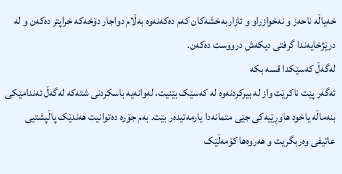خەیاڵە ناحەز و نەخوازراو و ئازاربەخشەکان کەم دەکەنەوە بەڵام دواجار دۆخەکە خراپتر دەکەن و لە درێژخایەندا گرفتی دیکەش درووست دەکەن.
لەگەڵ کەسێکدا قسە بکە
ئەگەر پێت ناکرێت واز لە بیرکردنەوە لە کەسێک بێنیت، لەوانەیە باسکردنی شتەکە لەگەڵ ئەندامێکی بنەماڵە یاخود هاوڕێیەکی جێی متمانەدا یارمەتیدەر بێت. بەم جۆرە دەتوانیت هەندێک پاڵپشتیی عاتیفی وەربگریت و هەروەها کۆمەڵێک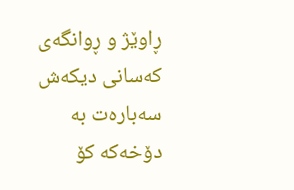ڕاوێژ و ڕوانگەی کەسانی دیکەش سەبارەت بە دۆخەکە کۆ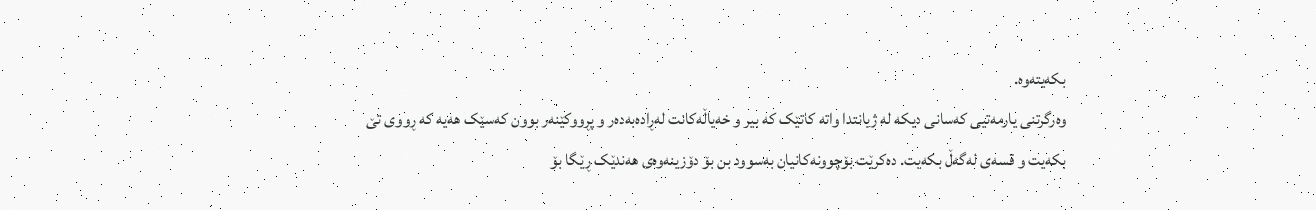بکەیتەوە.
وەرگرتنی یارمەتیی کەسانی دیکە لە ژیانتدا واتە کاتێک کە بیر و خەیاڵەکانت لەڕادەبەدەر و پڕووکێنەر بوون کەسێک هەیە کە ڕووی تێ بکەیت و قسەی لەگەڵ بکەیت. دەکرێت بۆچوونەکانیان بەسوود بن بۆ دۆزینەوەی هەندێک ڕێگا بۆ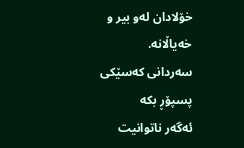خۆلادان لەو بیر و خەیاڵانە.
سەردانی کەسێکی پسپۆڕ بکە
ئەگەر ناتوانیت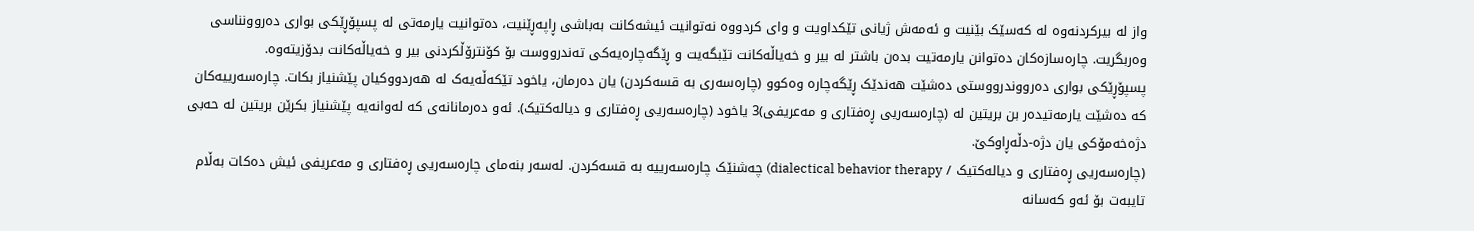واز لە بیرکردنەوە لە کەسێک بێنیت و ئەمەش ژیانی تێکداویت و وای کردووە نەتوانیت ئیشەکانت بەباشی ڕاپەڕێنیت، دەتوانیت یارمەتی لە پسپۆڕێکی بواری دەروونناسی وەربگریت. چارەسازەکان دەتوانن یارمەتیت بدەن باشتر لە بیر و خەیاڵەکانت تێبگەیت و ڕێگەچارەیەکی تەندرووست بۆ کۆنترۆڵکردنی بیر و خەیاڵەکانت بدۆزیتەوە.
پسپۆڕێکی بواری دەرووندرووستی دەشێت هەندێک ڕێگەچارە وەکوو (چارەسەری بە قسەکردن) یان دەرمان، یاخود تێکەڵەیەک لە هەردووکیان پێشنیاز بکات. چارەسەرییەکان کە دەشێت یارمەتیدەر بن بریتین لە (چارەسەریی ڕەفتاری و مەعریفی)3 یاخود (چارەسەریی ڕەفتاری و دیالەکتیک). ئەو دەرمانانەی کە لەوانەیە پێشنیاز بکرێن بریتین لە حەبی دژەخەمۆکی یان دژە-دڵەڕاوکێ.
(چارەسەریی ڕەفتاری و دیالەکتیک / dialectical behavior therapy) چەشنێک چارەسەرییە بە قسەکردن. لەسەر بنەمای چارەسەریی ڕەفتاری و مەعریفی ئیش دەکات بەڵام تایبەت بۆ ئەو کەسانە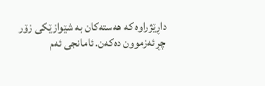داڕێژراوە کە هەستەکان بە شێوازێکی زۆر چڕ ئەزموون دەکەن. ئامانجی ئەم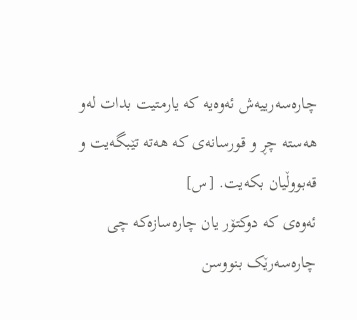چارەسەرییەش ئەوەیە کە یارمتیت بدات لەو هەستە چڕ و قورسانەی کە هەتە تێبگەیت و قەبووڵیان بکەیت. [س]
ئەوەی کە دوکتۆر یان چارەسازەکە چی چارەسەرێک بنووسن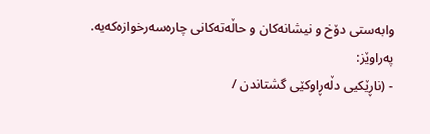وابەستی دۆخ و نیشانەکان و حاڵەتەکانی چارەسەرخوازەکەیە.
پەراوێز:
- (ناڕێکیی دڵەڕاوکێی گشتاندن /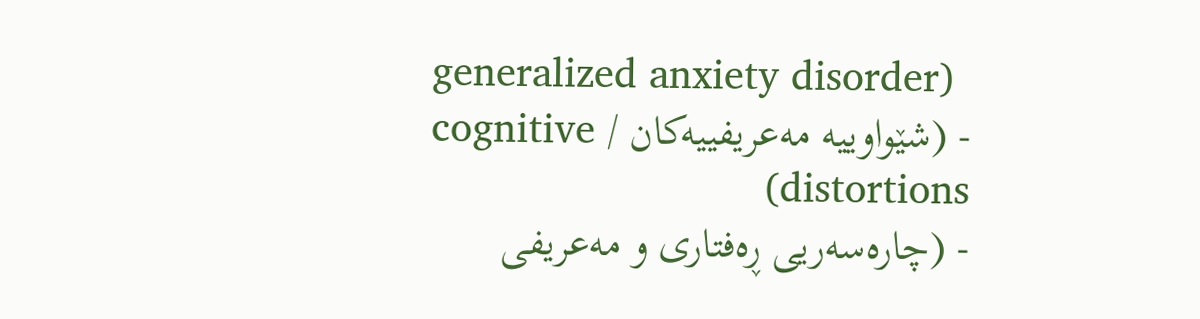generalized anxiety disorder)
- (شێواوییە مەعریفییەکان / cognitive distortions)
- (چارەسەریی ڕەفتاری و مەعریفی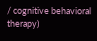/ cognitive behavioral therapy)